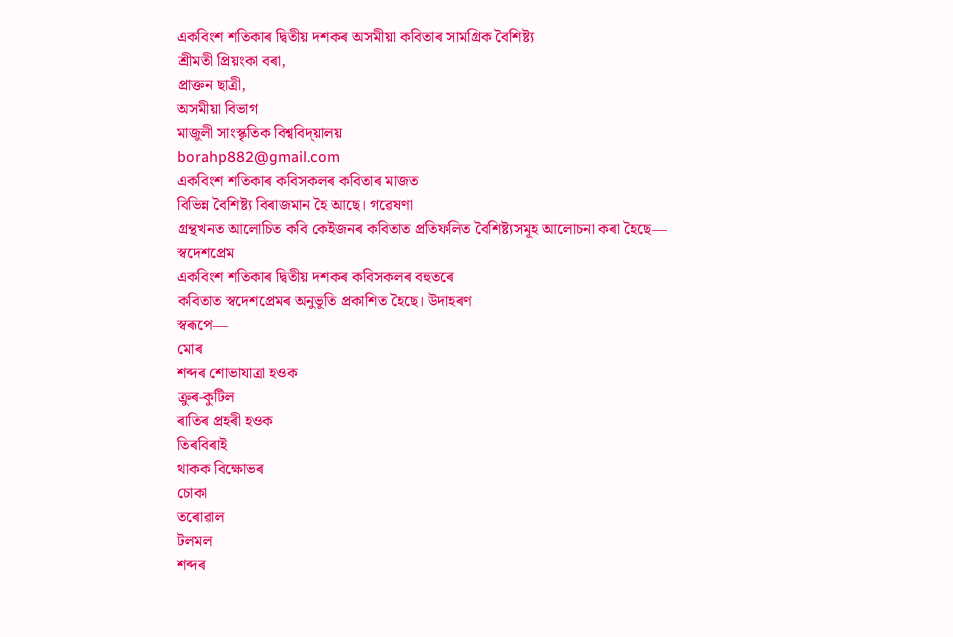একবিংশ শতিকাৰ দ্বিতীয় দশকৰ অসমীয়া কবিতাৰ সামগ্ৰিক বৈশিষ্ট্য
শ্ৰীমতী প্ৰিয়ংকা বৰা,
প্ৰাক্তন ছাত্ৰী,
অসমীয়া বিভাগ
মাজুলী সাংস্কৃতিক বিশ্ববিদ্য়ালয়
borahp882@gmail.com
একবিংশ শতিকাৰ কবিসকলৰ কবিতাৰ মাজত
বিভিন্ন বৈশিষ্ট্য বিৰাজমান হৈ আছে। গৱেষণা
গ্ৰন্থখনত আলোচিত কবি কেইজনৰ কবিতাত প্ৰতিফলিত বৈশিষ্ট্যসমূহ আলোচনা কৰা হৈছে―
স্বদেশপ্রেম
একবিংশ শতিকাৰ দ্বিতীয় দশকৰ কবিসকলৰ বহুতৰে
কবিতাত স্বদেশপ্ৰেমৰ অনুভূতি প্ৰকাশিত হৈছে। উদাহৰণ
স্বৰূপে―
মোৰ
শব্দৰ শোভাযাত্ৰা হওক
ক্ৰুৰ-কুটিল
ৰাতিৰ প্ৰহৰী হওক
তিৰবিৰাই
থাকক বিক্ষোভৰ
চোকা
তৰোৱাল
টলমল
শব্দৰ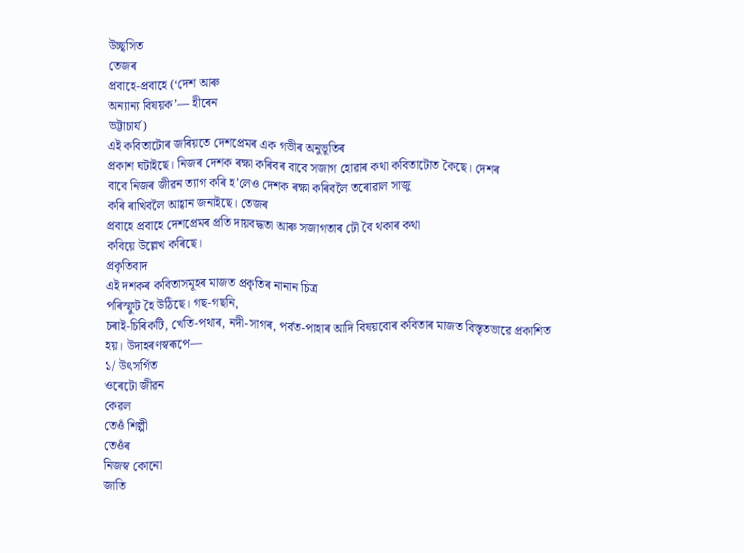উচ্ছ্বসিত
তেজৰ
প্ৰবাহে-প্ৰবাহে (‘দেশ আৰু
অন্যান্য বিষয়ক’― হীৰেন
ভট্টাচাৰ্য)
এই কবিতাটোৰ জৰিয়তে দেশপ্ৰেমৰ এক গভীৰ অনুভূতিৰ
প্ৰকাশ ঘটাইছে। নিজৰ দেশক ৰক্ষা কৰিবৰ বাবে সজাগ হোৱাৰ কথা কবিতাটোত কৈছে। দেশৰ
বাবে নিজৰ জীৱন ত্যাগ কৰি হ’লেও দেশক ৰক্ষা কৰিবলৈ তৰোৱাল সাজু
কৰি ৰাখিবলৈ আহ্বান জনাইছে। তেজৰ
প্ৰবাহে প্ৰবাহে দেশপ্ৰেমৰ প্ৰতি দায়বদ্ধতা আৰু সজাগতাৰ ঢৌ বৈ থকাৰ কথা
কবিয়ে উল্লেখ কৰিছে।
প্ৰকৃতিবাদ
এই দশকৰ কবিতাসমূহৰ মাজত প্ৰকৃতিৰ নানান চিত্ৰ
পৰিস্ফুট হৈ উঠিছে। গছ-গছনি,
চৰাই-চিৰিকটি, খেতি-পথাৰ, নদী-সাগৰ, পৰ্বত-পাহাৰ আদি বিষয়বোৰ কবিতাৰ মাজত বিস্তৃতভাৱে প্ৰকাশিত
হয়। উদাহৰণস্বৰূপে―
১/ উৎসৰ্গিত
ওৰেটো জীৱন
কেৱল
তেওঁ শিল্পী
তেওঁৰ
নিজস্ব কোনো
জাতি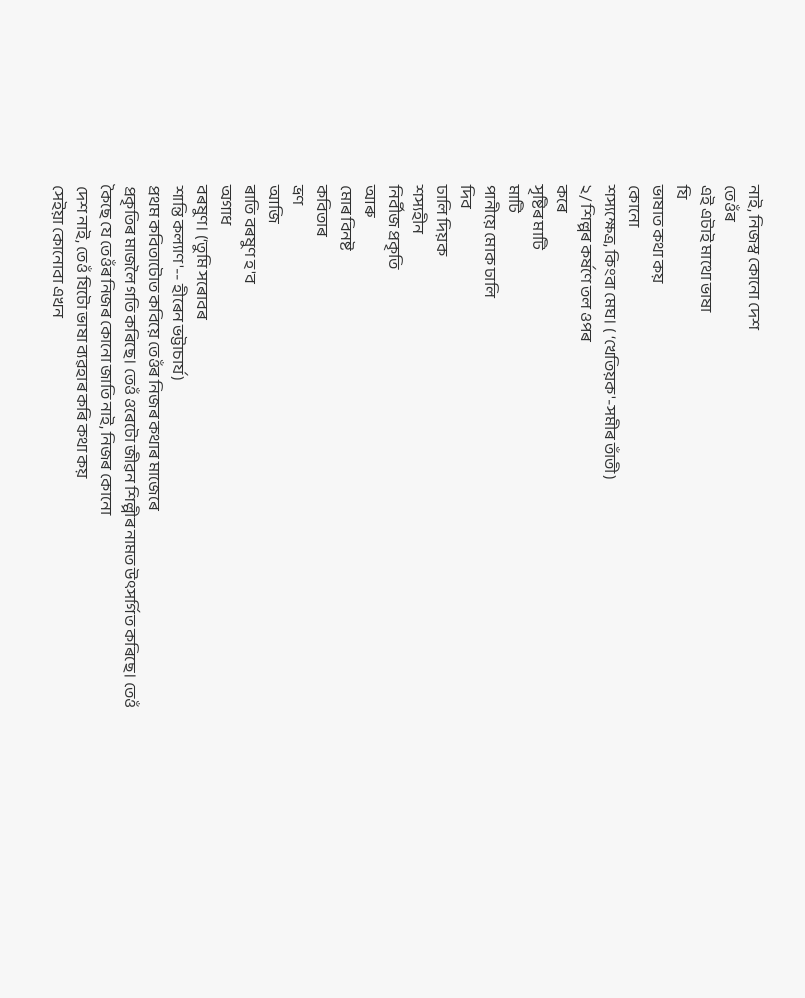নাই, নিজস্ব কোনো দেশ
তেওঁৰ
এই এটাই মাথো ভাষা
যি
ভাষাত কথা কয়
কোনো
শস্যক্ষেত্ৰ, কিংবা মেঘ। ( ‘খেতিয়ক'-সমীৰ তাঁতী)
২/ শিল্পৰ কৰ্ষণে তল ওপৰ
কৰে
সৃষ্টিৰ মাটি
মাটি
পানীয়ে মোক ঢালি
দিব
ঢালি দিয়ক
শস্যহীন
নির্বীজ প্ৰকৃতি
আৰু
মোৰ বিনষ্ট
কবিতাৰ
ভ্ৰণ
আজি
ৰাতি বৰষুণ হ'ব
অগাধ
বৰষুণ। (‘তুমি সৰোবৰ
শান্তি কল্যাণ'-- হীৰেন ভট্টাচাৰ্য)
প্ৰথম কবিতাটোত কবিয়ে তেওঁৰ নিজৰ কথাৰ মাজেৰে
প্ৰকৃতিৰ মাজলৈ গতি কৰিছে। তেওঁ ওৰেটো জীৱন শিল্পীৰ নামত উৎসৰ্গিত কৰিছে। তেওঁ
কৈছে যে তেওঁৰ নিজৰ কোনো জাতি নাই, নিজৰ কোনো
দেশ নাই, তেওঁ যিটো ভাষা ব্যৱহাৰ কৰি কথা কয়
সেইয়া কোনোবা এখন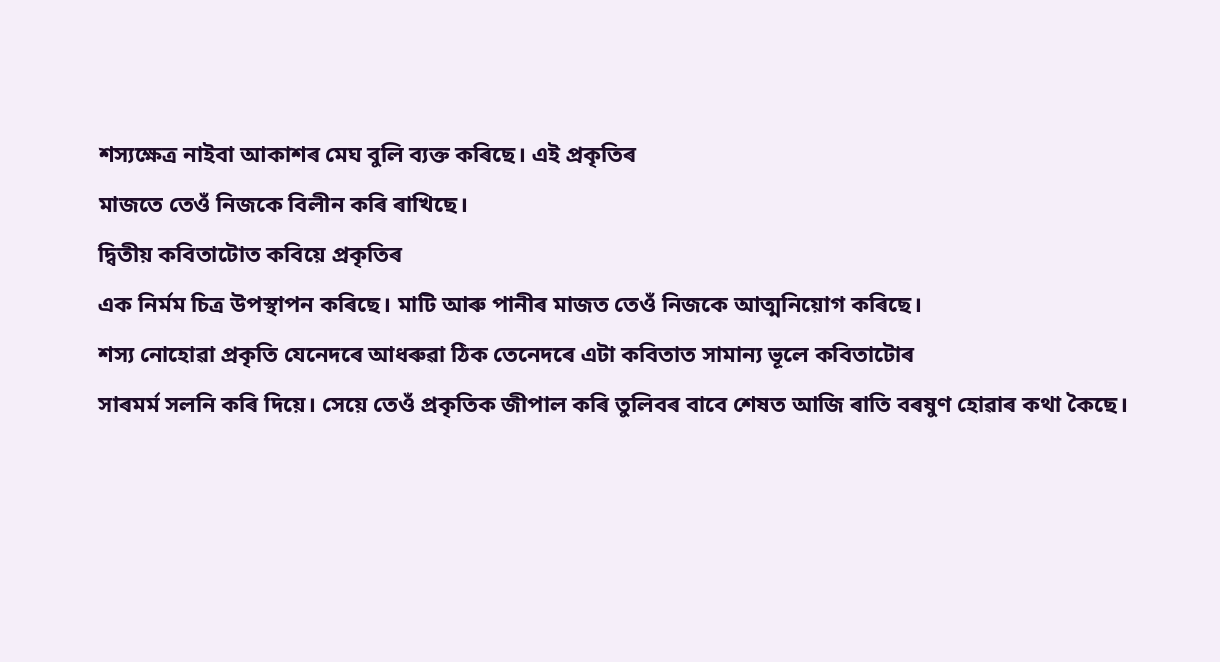শস্যক্ষেত্ৰ নাইবা আকাশৰ মেঘ বুলি ব্যক্ত কৰিছে। এই প্ৰকৃতিৰ
মাজতে তেওঁ নিজকে বিলীন কৰি ৰাখিছে।
দ্বিতীয় কবিতাটোত কবিয়ে প্ৰকৃতিৰ
এক নিৰ্মম চিত্ৰ উপস্থাপন কৰিছে। মাটি আৰু পানীৰ মাজত তেওঁ নিজকে আত্মনিয়োগ কৰিছে।
শস্য নোহোৱা প্ৰকৃতি যেনেদৰে আধৰুৱা ঠিক তেনেদৰে এটা কবিতাত সামান্য ভূলে কবিতাটোৰ
সাৰমৰ্ম সলনি কৰি দিয়ে। সেয়ে তেওঁ প্ৰকৃতিক জীপাল কৰি তুলিবৰ বাবে শেষত আজি ৰাতি বৰষুণ হোৱাৰ কথা কৈছে।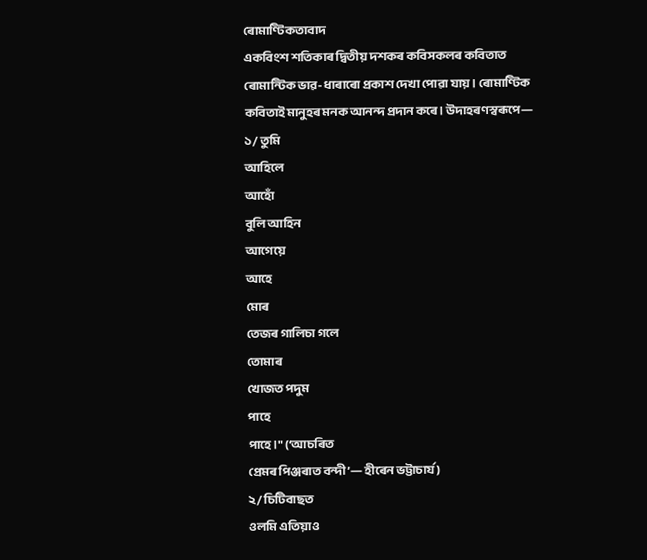ৰোমাণ্টিকতাবাদ
একবিংশ শতিকাৰ দ্বিতীয় দশকৰ কবিসকলৰ কবিতাত
ৰোমান্টিক ভাৱ-ধাৰাৰো প্ৰকাশ দেখা পোৱা যায়। ৰোমাণ্টিক
কবিতাই মানুহৰ মনক আনন্দ প্ৰদান কৰে। উদাহৰণস্বৰূপে―
১/ তুমি
আহিলে
আহোঁ
বুলি আহিন
আগেয়ে
আহে
মোৰ
তেজৰ গালিচা গলে
তোমাৰ
খোজত পদুম
পাহে
পাহে।" (‘আচৰিত
প্ৰেমৰ পিঞ্জৰাত বন্দী’― হীৰেন ভট্টাচাৰ্য)
২/ চিটিবাছত
ওলমি এতিয়াও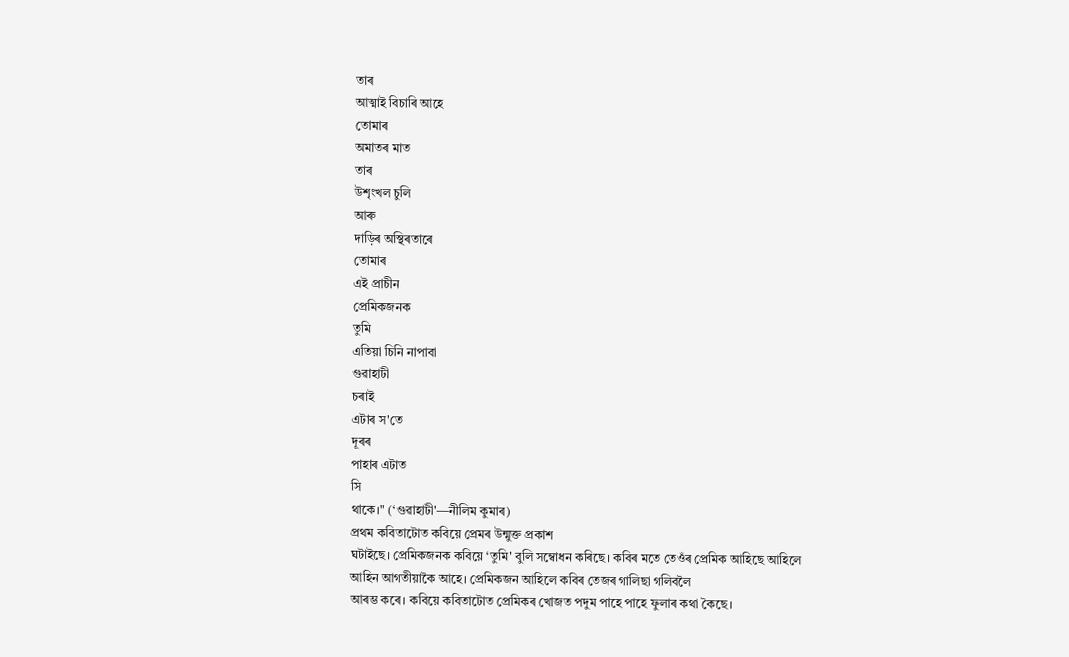তাৰ
আত্মাই বিচাৰি আহে
তোমাৰ
অমাতৰ মাত
তাৰ
উশৃংখল চুলি
আৰু
দাড়িৰ অস্থিৰতাৰে
তোমাৰ
এই প্ৰাচীন
প্ৰেমিকজনক
তুমি
এতিয়া চিনি নাপাবা
গুৱাহাটী
চৰাই
এটাৰ স'তে
দূৰৰ
পাহাৰ এটাত
সি
থাকে।" (‘গুৱাহাটী'―নীলিম কুমাৰ)
প্ৰথম কবিতাটোত কবিয়ে প্ৰেমৰ উন্মুক্ত প্ৰকাশ
ঘটাইছে। প্ৰেমিকজনক কবিয়ে ‘তুমি' বুলি সম্বোধন কৰিছে। কবিৰ মতে তেওঁৰ প্ৰেমিক আহিছে আহিলে
আহিন আগতীয়াকৈ আহে। প্ৰেমিকজন আহিলে কবিৰ তেজৰ গালিছা গলিবলৈ
আৰম্ভ কৰে। কবিয়ে কবিতাটোত প্ৰেমিকৰ খোজত পদুম পাহে পাহে ফুলাৰ কথা কৈছে।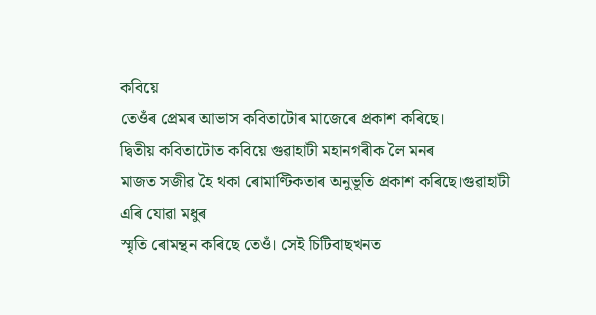কবিয়ে
তেওঁৰ প্ৰেমৰ আভাস কবিতাটোৰ মাজেৰে প্ৰকাশ কৰিছে।
দ্বিতীয় কবিতাটোত কবিয়ে গুৱাহাটী মহানগৰীক লৈ মনৰ
মাজত সজীৱ হৈ থকা ৰোমাণ্টিকতাৰ অনুভূতি প্ৰকাশ কৰিছে।গুৱাহাটী এৰি যোৱা মধুৰ
স্মৃতি ৰোমন্থন কৰিছে তেওঁ। সেই চিটিবাছখনত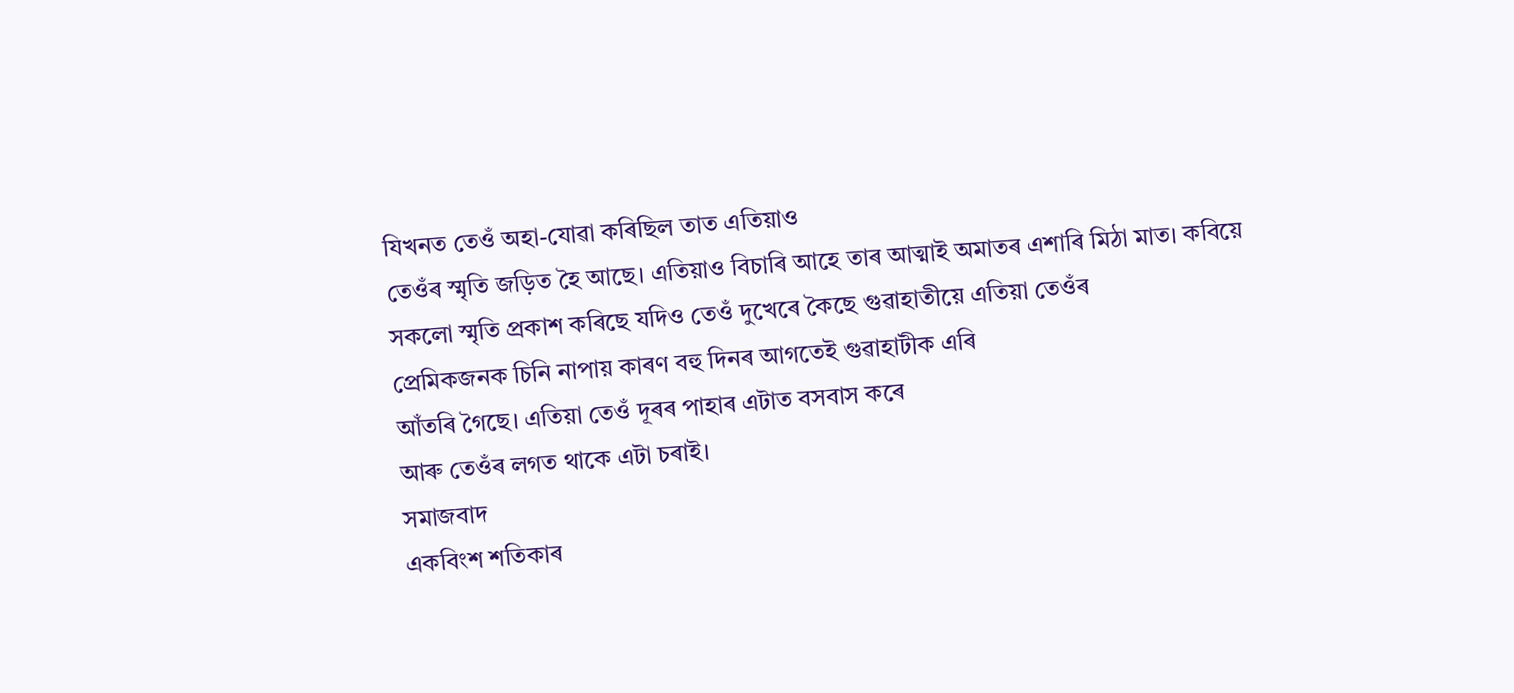যিখনত তেওঁ অহা-যোৱা কৰিছিল তাত এতিয়াও
তেওঁৰ স্মৃতি জড়িত হৈ আছে। এতিয়াও বিচাৰি আহে তাৰ আত্মাই অমাতৰ এশাৰি মিঠা মাত। কবিয়ে
সকলো স্মৃতি প্ৰকাশ কৰিছে যদিও তেওঁ দুখেৰে কৈছে গুৱাহাতীয়ে এতিয়া তেওঁৰ
প্ৰেমিকজনক চিনি নাপায় কাৰণ বহু দিনৰ আগতেই গুৱাহাটীক এৰি
আঁতৰি গৈছে। এতিয়া তেওঁ দূৰৰ পাহাৰ এটাত বসবাস কৰে
আৰু তেওঁৰ লগত থাকে এটা চৰাই।
সমাজবাদ
একবিংশ শতিকাৰ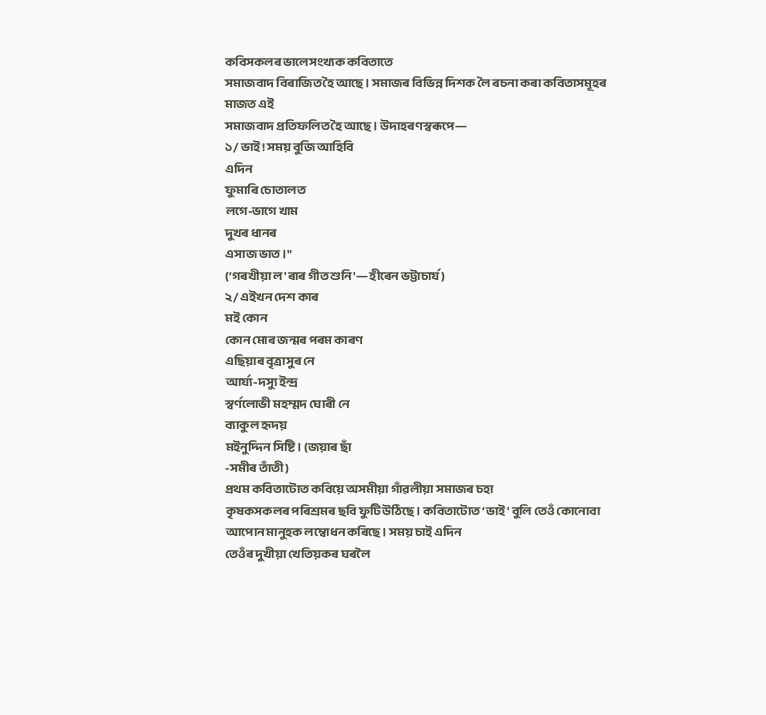কবিসকলৰ ভালেসংখ্যক কবিতাতে
সমাজবাদ বিৰাজিত হৈ আছে। সমাজৰ বিভিন্ন দিশক লৈ ৰচনা কৰা কবিতাসমূহৰ মাজত এই
সমাজবাদ প্ৰতিফলিত হৈ আছে। উদাহৰণস্বৰূপে―
১/ ভাই ! সময় বুজি আহিবি
এদিন
ফুমাৰি চোতালত
লগে-ভাগে খাম
দুখৰ ধানৰ
এসাজ ভাত।"
(‘গৰখীয়া ল'ৰাৰ গীত শুনি'― হীৰেন ভট্টাচাৰ্য )
২/ এইখন দেশ কাৰ
মই কোন
কোন মোৰ জন্মৰ পৰম কাৰণ
এছিয়াৰ বৃত্ৰাসুৰ নে
আৰ্য্য-দস্যু ইন্দ্ৰ
স্বৰ্ণলোভী মহম্মদ ঘোৰী নে
ব্যাকুল হৃদয়
মইনুদ্দিন সিষ্টি। (জয়াৰ ছাঁ
-সমীৰ তাঁতী)
প্ৰথম কবিতাটোত কবিয়ে অসমীয়া গাঁৱলীয়া সমাজৰ চহা
কৃষকসকলৰ পৰিশ্ৰমৰ ছবি ফুটি উঠিছে। কবিতাটোত ‘ভাই' বুলি তেওঁ কোনোবা আপোন মানুহক লম্বোধন কৰিছে। সময় চাই এদিন
তেওঁৰ দুখীয়া খেতিয়কৰ ঘৰলৈ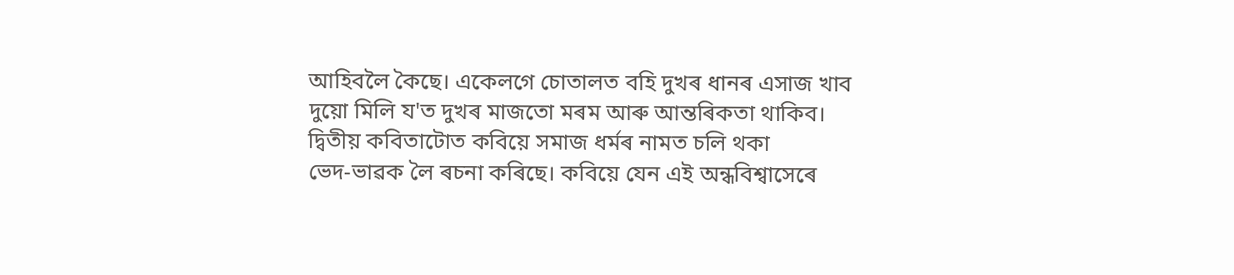আহিবলৈ কৈছে। একেলগে চোতালত বহি দুখৰ ধানৰ এসাজ খাব
দুয়ো মিলি য'ত দুখৰ মাজতো মৰম আৰু আন্তৰিকতা থাকিব।
দ্বিতীয় কবিতাটোত কবিয়ে সমাজ ধৰ্মৰ নামত চলি থকা
ভেদ-ভাৱক লৈ ৰচনা কৰিছে। কবিয়ে যেন এই অন্ধবিশ্বাসেৰে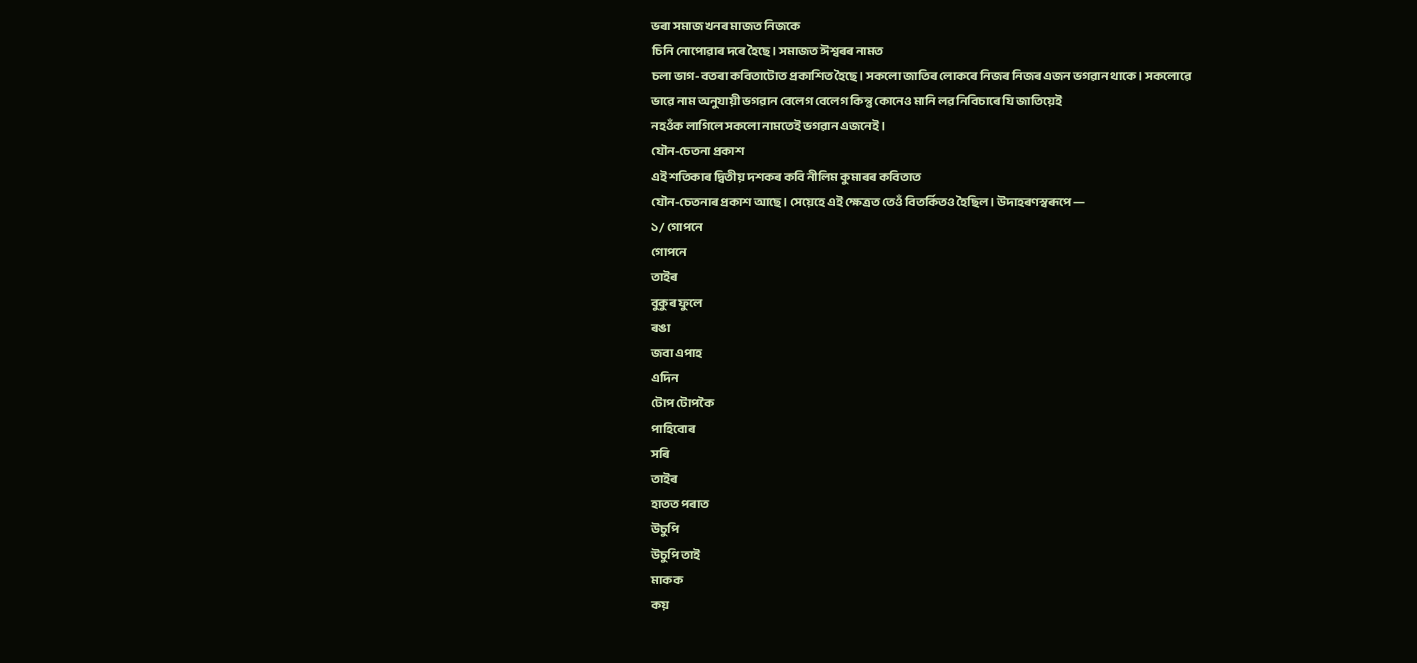ভৰা সমাজ খনৰ মাজত নিজকে
চিনি নোপোৱাৰ দৰে হৈছে। সমাজত ঈশ্বৰৰ নামত
চলা ভাগ-বতৰা কবিতাটোত প্ৰকাশিত হৈছে। সকলো জাতিৰ লোকৰে নিজৰ নিজৰ এজন ভগৱান থাকে। সকলোৱে
ভাৱে নাম অনুযায়ী ভগৱান বেলেগ বেলেগ কিন্তু কোনেও মানি লৱ নিবিচাৰে যি জাতিয়েই
নহওঁক লাগিলে সকলো নামতেই ভগৱান এজনেই।
যৌন-চেতনা প্ৰকাশ
এই শতিকাৰ দ্বিতীয় দশকৰ কবি নীলিম কুমাৰৰ কবিতাত
যৌন-চেতনাৰ প্ৰকাশ আছে। সেয়েহে এই ক্ষেত্ৰত তেওঁ বিতৰ্কিতও হৈছিল। উদাহৰণস্বৰূপে ―
১/ গোপনে
গোপনে
তাইৰ
বুকুৰ ফুলে
ৰঙা
জবা এপাহ
এদিন
টোপ টোপকৈ
পাহিবোৰ
সৰি
তাইৰ
হাতত পৰাত
উচুপি
উচুপি তাই
মাকক
কয়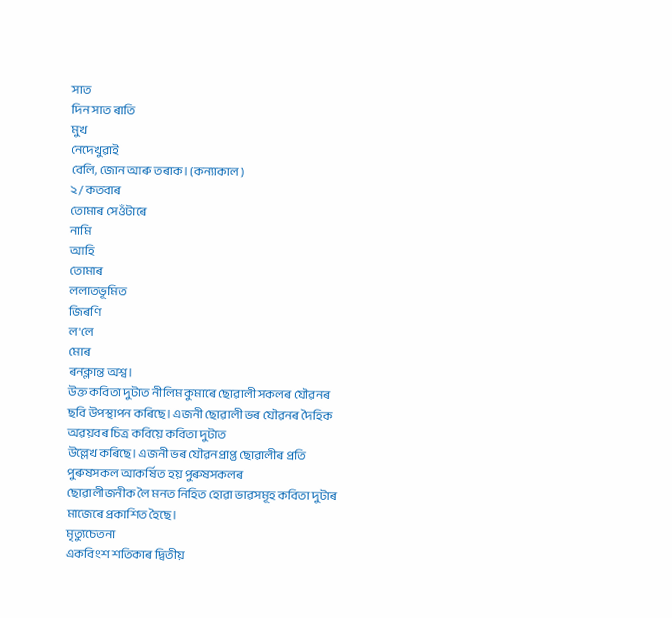সাত
দিন সাত ৰাতি
মুখ
নেদেখুৱাই
বেলি, জোন আৰু তৰাক। (কন্যাকাল )
২/ কতবাৰ
তোমাৰ সেওঁটাৰে
নামি
আহি
তোমাৰ
ললাতভূমিত
জিৰণি
ল'লে
মোৰ
ৰনক্লান্ত অশ্ব।
উক্ত কবিতা দুটাত নীলিম কুমাৰে ছোৱালী সকলৰ যৌৱনৰ
ছবি উপস্থাপন কৰিছে। এজনী ছোৱালী ভৰ যৌৱনৰ দৈহিক অৱয়বৰ চিত্ৰ কবিয়ে কবিতা দুটাত
উল্লেখ কৰিছে। এজনী ভৰ যৌৱনপ্ৰাপ্ত ছোৱালীৰ প্ৰতি পুৰুষসকল আকৰ্ষিত হয় পুৰুষসকলৰ
ছোৱালীজনীক লৈ মনত নিহিত হোৱা ভাৱসমূহ কবিতা দুটাৰ মাজেৰে প্ৰকাশিত হৈছে।
মৃত্যুচেতনা
একবিংশ শতিকাৰ দ্বিতীয়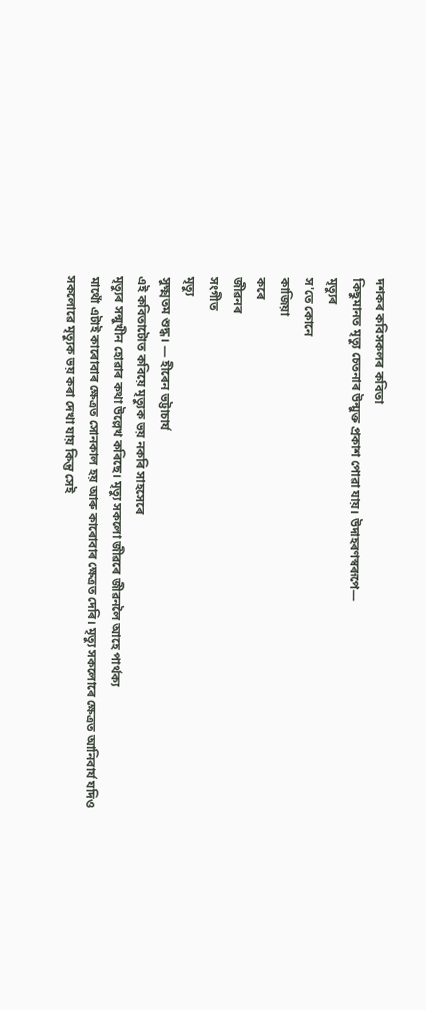দশকৰ কবিসকলৰ কবিতা
কিছুমানত মৃত্যু চেতনাৰ উন্মুক্ত প্ৰকাশ পোৱা যায়। উদাহৰণস্বৰূপে―
মৃত্যুৰ
স'তে কোনে
কাজিয়া
কৰে
জীৱনৰ
সংগীত
মৃত্যু
সুক্ষ্মতম শুদ্ধ। ― হীৰেন ভট্টাচাৰ্য
এই কবিতাটোত কবিয়ে মৃত্যুক ভয় নকৰি সাহসেৰে
মৃত্যুৰ সন্মুখীন হোৱাৰ কথা উল্লেখ কৰিছে। মৃত্যু সকলো জীৱৰে জীৱনলৈ আহে পাৰ্থক্য
মাথোঁ এটাই কাৰোবাৰ ক্ষেত্ৰত সোনকাল হয় আৰু কাৰোবাৰ ক্ষেত্ৰত দেৰি। মৃত্যু সকলোৰে ক্ষেত্ৰত আনিবাৰ্য যদিও
সকলোৱে মৃত্যুক ভয় কৰা দেখা যায় কিন্তু সেই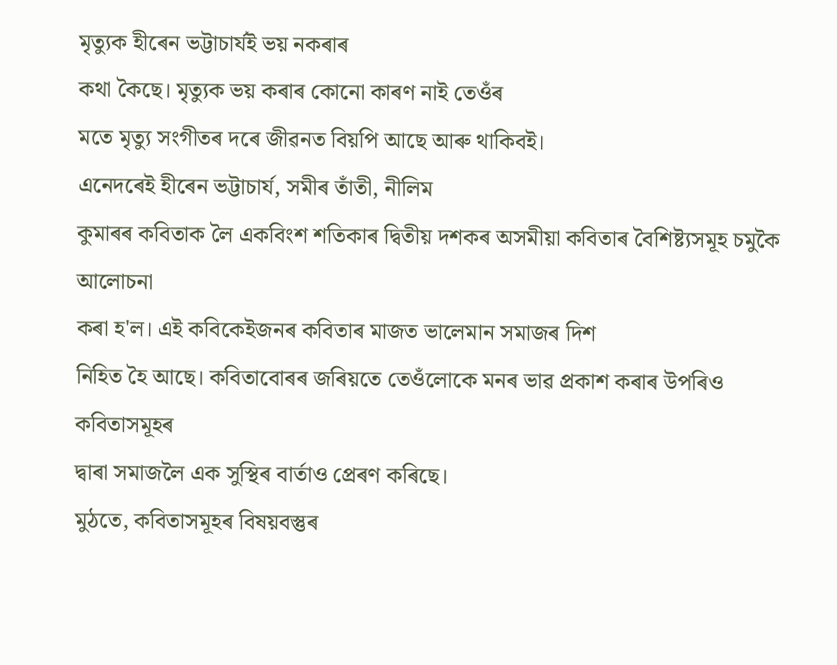মৃত্যুক হীৰেন ভট্টাচাৰ্যই ভয় নকৰাৰ
কথা কৈছে। মৃত্যুক ভয় কৰাৰ কোনো কাৰণ নাই তেওঁৰ
মতে মৃত্যু সংগীতৰ দৰে জীৱনত বিয়পি আছে আৰু থাকিবই।
এনেদৰেই হীৰেন ভট্টাচাৰ্য, সমীৰ তাঁতী, নীলিম
কুমাৰৰ কবিতাক লৈ একবিংশ শতিকাৰ দ্বিতীয় দশকৰ অসমীয়া কবিতাৰ বৈশিষ্ট্যসমূহ চমুকৈ আলোচনা
কৰা হ'ল। এই কবিকেইজনৰ কবিতাৰ মাজত ভালেমান সমাজৰ দিশ
নিহিত হৈ আছে। কবিতাবোৰৰ জৰিয়তে তেওঁলোকে মনৰ ভাৱ প্ৰকাশ কৰাৰ উপৰিও কবিতাসমূহৰ
দ্বাৰা সমাজলৈ এক সুস্থিৰ বাৰ্তাও প্ৰেৰণ কৰিছে।
মুঠতে, কবিতাসমূহৰ বিষয়বস্তুৰ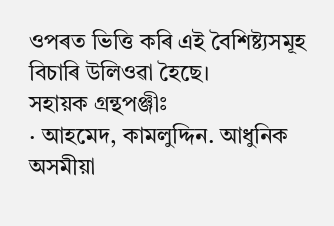ওপৰত ভিত্তি কৰি এই বৈশিষ্ট্যসমূহ
বিচাৰি উলিওৱা হৈছে।
সহায়ক গ্ৰন্থপঞ্জীঃ
· আহমেদ, কামলুদ্দিন. আধুনিক অসমীয়া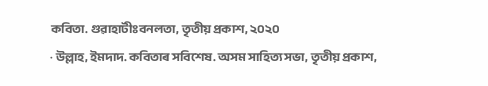কবিতা. গুৱাহাটীঃবনলতা, তৃতীয় প্ৰকাশ, ২০২০
· উল্লাহ, ইমদাদ. কবিতাৰ সবিশেষ. অসম সাহিত্য সভা, তৃতীয় প্ৰকাশ,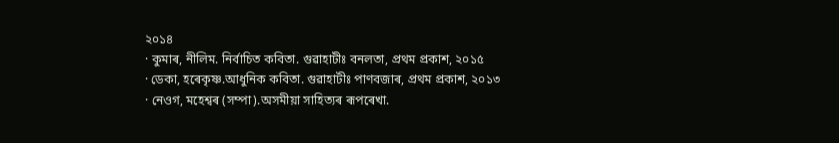২০১৪
· কুমাৰ, নীলিম. নিৰ্বাচিত কবিতা. গুৱাহাটীঃ বনলতা, প্ৰথম প্ৰকাশ, ২০১৫
· ডেকা, হৰেকৃষ্ণ.আধুনিক কবিতা. গুৱাহাটীঃ পাণবজাৰ, প্ৰথম প্ৰকাশ, ২০১৩
· নেওগ, মহেশ্বৰ (সম্পা).অসমীয়া সাহিত্যৰ ৰূপৰেখা.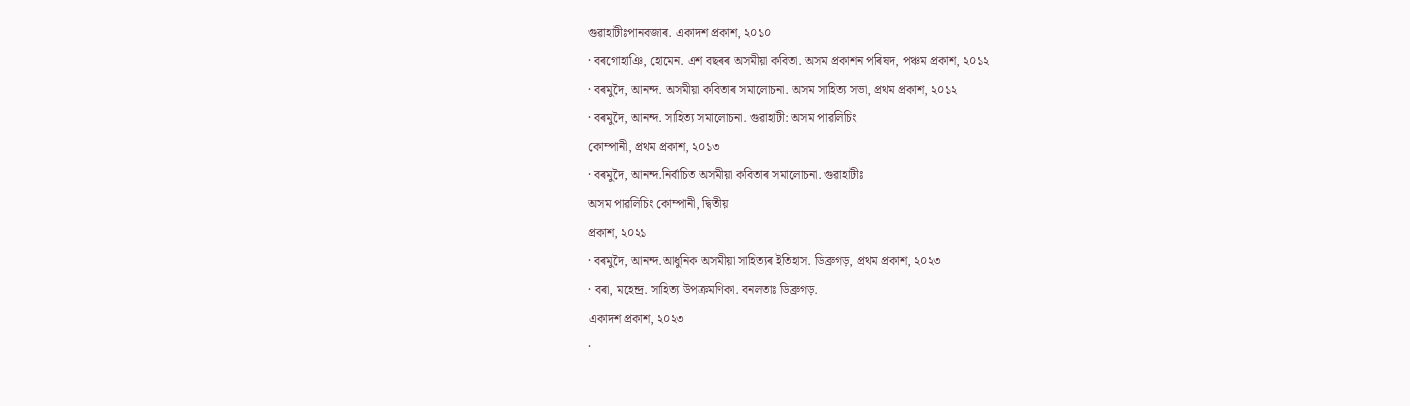গুৱাহাটীঃপানবজাৰ. একাদশ প্ৰকাশ, ২০১০
· বৰগোহাঞি, হোমেন. এশ বছৰৰ অসমীয়া কবিতা. অসম প্ৰকাশন পৰিষদ, পঞ্চম প্ৰকাশ, ২০১২
· বৰমুদৈ, আনন্দ. অসমীয়া কবিতাৰ সমালোচনা. অসম সাহিত্য সভা, প্ৰথম প্ৰকাশ, ২০১২
· বৰমুদৈ, আনন্দ. সাহিত্য সমালোচনা. গুৱাহাটী: অসম পাৱলিচিং
কোম্পানী, প্ৰথম প্ৰকাশ, ২০১৩
· বৰমুদৈ, আনন্দ.নিৰ্বাচিত অসমীয়া কবিতাৰ সমালোচনা. গুৱাহাটীঃ
অসম পাৱলিচিং কোম্পানী, দ্বিতীয়
প্ৰকাশ, ২০২১
· বৰমুদৈ, আনন্দ.আধুনিক অসমীয়া সাহিত্যৰ ইতিহাস. ডিব্ৰুগড়, প্ৰথম প্ৰকাশ, ২০২৩
· বৰা, মহেন্দ্ৰ. সাহিত্য উপক্ৰমণিকা. বনলতাঃ ডিব্ৰুগড়.
একাদশ প্ৰকাশ, ২০২৩
·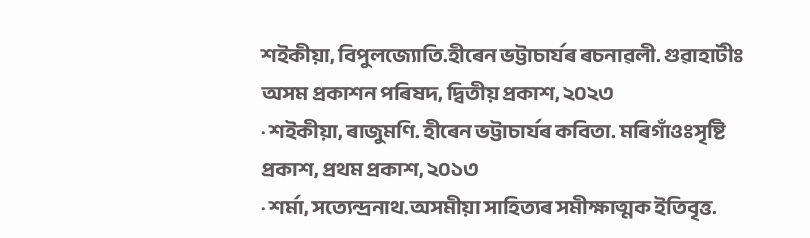শইকীয়া, বিপুলজ্যোতি.হীৰেন ভট্টাচাৰ্যৰ ৰচনাৱলী. গুৱাহাটীঃ
অসম প্ৰকাশন পৰিষদ, দ্বিতীয় প্ৰকাশ, ২০২৩
· শইকীয়া, ৰাজুমণি. হীৰেন ভট্টাচাৰ্যৰ কবিতা. মৰিগাঁওঃসৃষ্টি
প্ৰকাশ, প্ৰথম প্ৰকাশ, ২০১৩
· শৰ্মা, সত্যেন্দ্ৰনাথ.অসমীয়া সাহিত্যৰ সমীক্ষাত্মক ইতিবৃত্ত.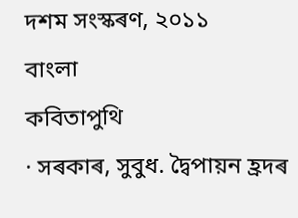দশম সংস্কৰণ, ২০১১
বাংলা
কবিতাপুথি
· সৰকাৰ, সুবুধ. দ্বৈপায়ন হ্ৰদৰ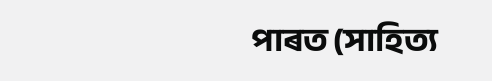পাৰত (সাহিত্য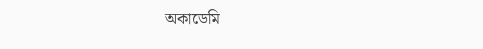অকাডেমি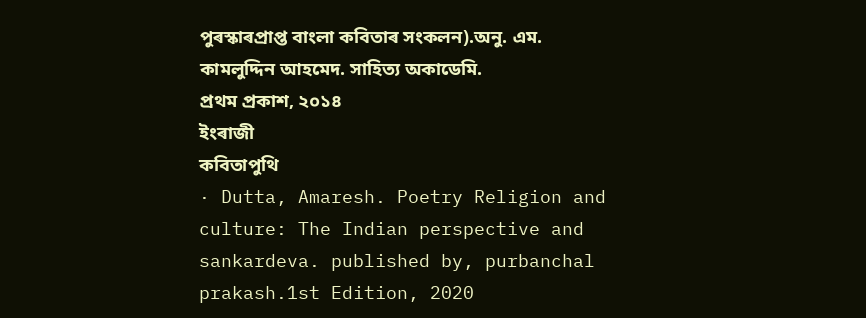পুৰস্কাৰপ্ৰাপ্ত বাংলা কবিতাৰ সংকলন).অনু. এম. কামলুদ্দিন আহমেদ. সাহিত্য অকাডেমি.
প্ৰথম প্ৰকাশ, ২০১৪
ইংৰাজী
কবিতাপুথি
· Dutta, Amaresh. Poetry Religion and culture: The Indian perspective and
sankardeva. published by, purbanchal prakash.1st Edition, 2020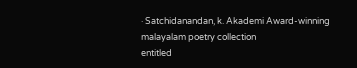· Satchidanandan, k. Akademi Award-winning malayalam poetry collection
entitled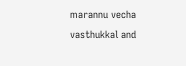marannu vecha vasthukkal and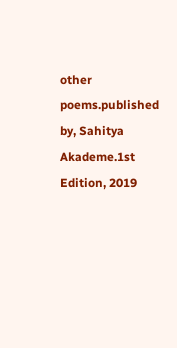other poems.published by, Sahitya
Akademe.1st Edition, 2019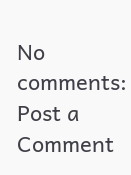No comments:
Post a Comment